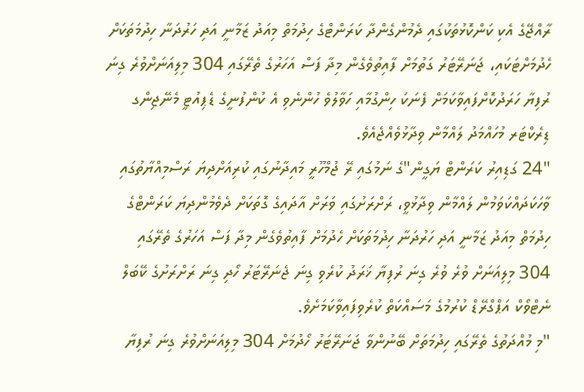ރާއްޖޭގެ އެކި ކަންކޮޅުތަކުގައި ދެމުންގެންދާ ކަރަންޓްގެ ހިދުމަތް މިއަދު ޒަމާނީ އަދި ހަރުދަނާ ހިދުމަތަކަށް ހެދުމަށްޓަކައި، ޖަނަރޭޓަރު ގަތުމަށް ފާއިތުވެގެން މިދާ ފަސް އަހަރުގެ ތެރޭގައި 304 މިލިއަނަށްވުރެ ގިނަ ރުފިޔާ ހަރަދުކޮށްފައިވާކަމަށް ފެނަކަ ހިންގުމާއި ހަވާލުވެ ހުންނެވި އެ ކުންފުނީގެ ޑެޕިއުޓީ މެނޭޖިންގ ޑިރެކްޓަރ މުހައްމަދު ލައްމާން ވިދާޅުވެއްޖެއެވެ.
"24 ގަޑިއިރު ކަރަންޓް ޔަގީން"ގެ ނަމުގައި ރޭ ޖުމްހޫރީ މައިދާނުގައި ކުރިއަށްދިޔަ ރަސްމިއްޔާތުގައި ވާހަކަދައްކަވަމުން ލައްމާން ވިދާޅުވީ، ރަށްރަށުގައި ވަރަށް އާދައިގެ ގޮތަކަށް ދެވެމުންދިޔަ ކަރަންޓްގެ ހިދުމަތް މިއަދު ޒަމާނީ އަދި ހަރުދަނާ ހިދުމަތަކަށް ހެދުމަށް ފާއިތުވެގެން މިދާ ފަސް އަހަރުގެ ތެރޭގައި 304 މިލިއަނަށް ވުރެ ވުރެ ގިނަ ރުފިޔާ ޚަރަދު ކުރެވި ގިނަ ޖެނަރޭޓަރު ހޯދި ގިނަ ރަށްރަށުގެ ކޭބަލް ނެޓްވޯކް އަޕްގްރޭޑް ކުރުމުގެ މަސައްކަތް ކުރެވިފައިވާކަމަށެވެ.
"މި މުއްދަތުގެ ތެރޭގައި ހިދުމަތަށް ބޭނުންވާ ޖަނަރޭޓަރު ހޯދުމަށް 304 މިލިއަނަށްވުރެ ގިނަ ރުފިޔާ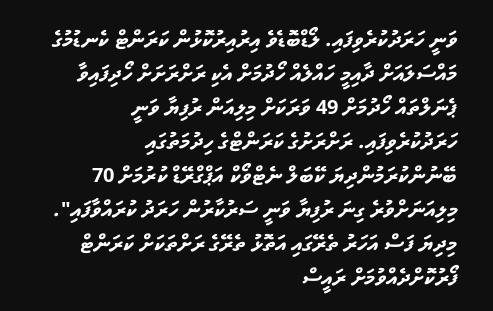ވަނީ ހަރަދުކުރެވިފައި. ލޯޑްބޮޑެވެ އިރުއިރުކޮޅުން ކަރަންޓް ކެނޑުމުގެ މައްސަލައަށް ދާއިމީ ހައްލެއް ހޯދުމަށް އެކި ރަށްރަށަށް ހޯދިފައިވާ ޕެނަލްތައް ހޯދުމަށް 49 ވަރަކަށް މިލިއަން ރުފިޔާ ވަނީ ހަރަދުކުރެވިފައި. ރަށްރަށުގެ ކަރަންޓްގެ ހިދުމަތުގައި ބޭނުންކުރަމުންދިޔަ ކޭބަލް ނެޓްވޯކް އަޕްގްރޭޑް ކުރުމަށް 70 މިލިއަނަށްވުރެ ގިނަ ރުފިޔާ ވަނީ ސަރުކާރުން ހަރަދު ކުރައްވާފައި". މިދިޔަ ފަސް އަހަރު ތެރޭގައި އަތޮޅު ތެރޭގެ ރަށްތަކަށް ކަރަންޓް ފޯރުކޮށްދެއްވުމަށް ރައީސް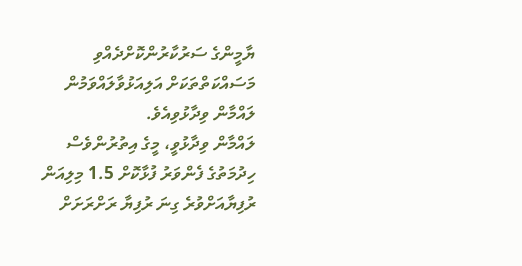ޔާމީންގެ ސަރުކާރުންކޮށްދެއްވި މަސައްކަތްތަކަށް އަލިއަޅުވާލައްވަމުން ލައްމާން ވިދާޅުވިއެވެ.
ލައްމާން ވިދާޅުވީ، މީގެ އިތުރުންވެސް ހިދުމަތުގެ ފެންވަރު ފުޅާކޮށް 1.5 މިލިއަން ރުފިޔާއަށްވުރެ ގިނަ ރުފިޔާ ރަށްރަށަށް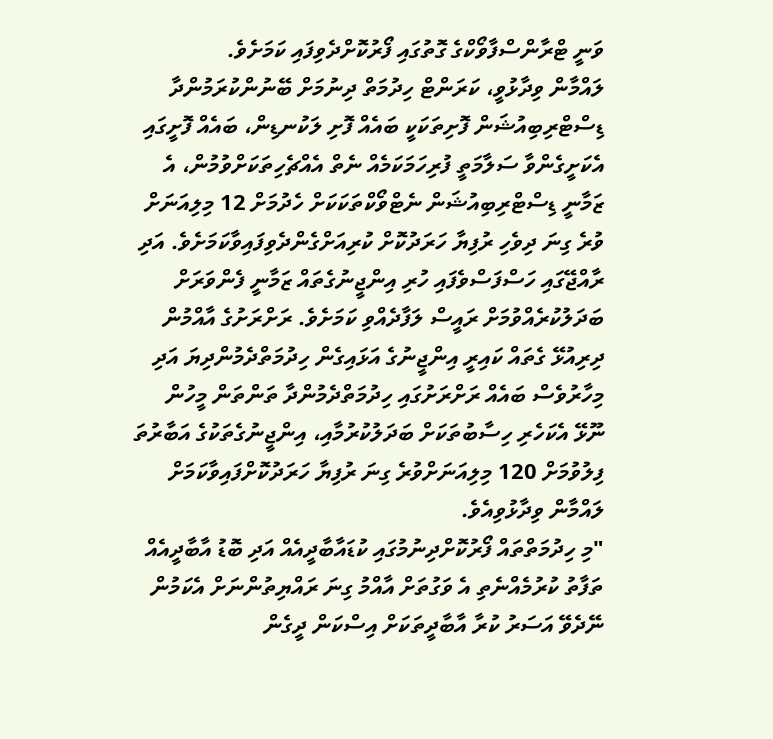ވަނީ ޓްރާންސްފާވޯކްގެ ގޮތުގައި ފޯރުކޮށްދެވިފައި ކަމަށެވެ.
ލައްމާން ވިދާޅުވީ، ކަރަންޓް ހިދުމަތް ދިނުމަށް ބޭނުންކުރަމުންދާ ޑިސްޓްރިބިއުޝަން ފޮށިތަކަކީ ބައެއް ފޮށި ލަކުނޑިން، ބައެއް ފޮށީގައި އެކަށީގެންވާ ސަލާމަތީ ފުރިހަމަކަމެއް ނެތް އެއްޗެހިތަކަށްވުމުން، އެ ޒަމާނީ ޑިސްޓްރިބިއުޝަން ނެޓްވޯކްތަކަކަށް ހެދުމަށް 12 މިލިއަނަށް ވުރެ ގިނަ ދިވެހި ރުފިޔާ ހަރަދުކޮށް ކުރިއަށްގެންދެވިފައިވާކަމަށެވެ. އަދި ރާއްޖޭގައި ހަސްފަސްވެފައި ހުރި އިންޖީނުގެތައް ޒަމާނީ ފެންވަރަށް ބަދަލުކުރެއްވުމަށް ރައީސް ލަފާދެއްވި ކަމަށެވެ. ރަށްރަށުގެ އާއްމުން ދިރިއުޅޭ ގެތައް ކައިރީ އިންޖީނުގެ އަޅައިގެން ހިދުމަތްދެމުންދިޔަ އަދި މިހާރުވެސް ބައެއް ރަށްރަށުގައި ހިދުމަތްދެމުންދާ ތަންތަން މީހުން ނޫޅޭ އެކަހެރި ހިސާބުތަކަށް ބަދަލުކުރުމާއި، އިންޖީނުގެތަކުގެ އަބާރުތަ ފިލުވުމަށް 120 މިލިއަނަށްވުރެ ގިނަ ރުފިޔާ ހަރަދުކޮށްފައިވާކަމަށް ލައްމާން ވިދާޅުވިއެވެ.
"މި ހިދުމަތްތައް ފޯރުކޮށްދިނުމުގައި ކުޑައާބާދީއެއް އަދި ބޮޑު އާބާދީއެއް ތަފާތު ކުރުމެއްނެތި އެ ވަގުތަށް އާއްމު ގިނަ ރައްޔިތުންނަށް އެކަމުން ނޭދެވޭ އަސަރު ކުރާ އާބާދީތަކަށް އިސްކަން ދީގެން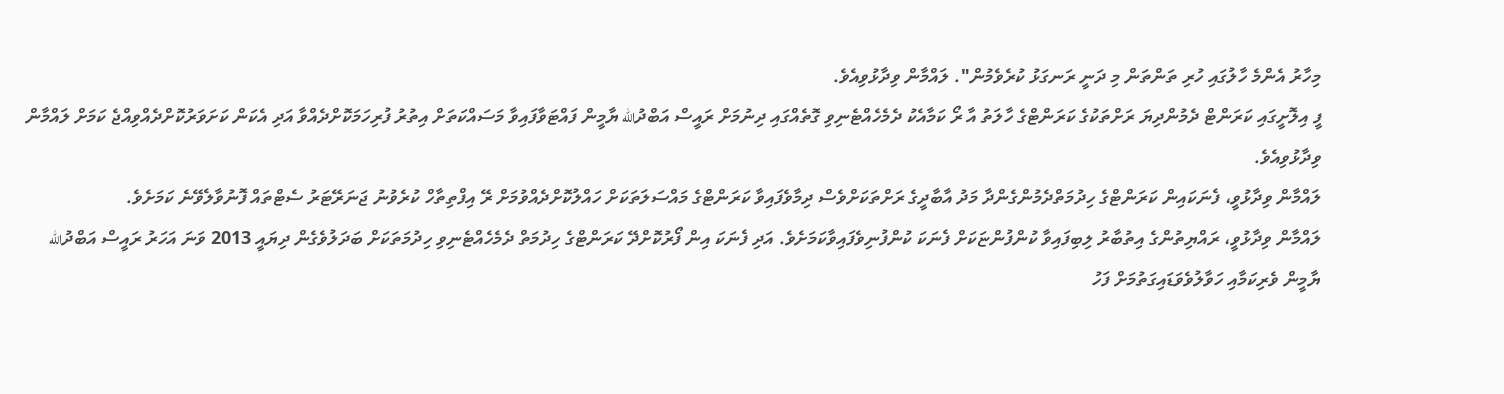މިހާރު އެންމެ ހާލުގައި ހުރި ތަންތަން މި ދަނީ ރަނގަޅު ކުރެވެމުން". ލައްމާން ވިދާޅުވިއެވެ.
ފީ އިލޮށީގައި ކަރަންޓް ދެމުންދިޔަ ރަށްތަކުގެ ކަރަންޓްގެ ހާލަތު އާ ރޯ ކަމާއެކު ދެމެހެއްޓެނިވި ގޮތެއްގައި ދިނުމަށް ރައީސް އަބްދުالله ޔާމީން ފައްޓަވާފައިވާ މަސައްކަތަށް އިތުރު ފުރިހަމަކޮށްދެއްވާ އަދި އެކަން ކަށަވަރުކޮށްދެއްވިއްޖެ ކަމަށް ލައްމާން ވިދާޅުވިއެވެ.
ލައްމާން ވިދާޅުވީ، ފެނަކައިން ކަރަންޓްގެ ހިދުމަތްދެމުންގެންދާ މަދު އާބާދީގެ ރަށްތަކަށްވެސް ދިމާވެފައިވާ ކަރަންޓްގެ މައްސަލަތަކަށް ހައްލުކޮށްދެއްވުމަށް ރޭ އިފްތިތާހް ކުރެވުނު ޖަނަރޭޓަރު ސެޓްތައް ފޮނުވާލެވޭނެ ކަމަށެވެ.
ލައްމާން ވިދާޅުވީ، ރައްޔިތުންގެ އިތުބާރު ލިބިފައިވާ ކުންފުންޏަކަށް ފެނަކަ ކުންފުނިވެފައިވާކަމަށެވެ. އަދި ފެނަކަ އިން ފޯރުކޮށްދޭ ކަރަންޓްގެ ހިދުމަތް ދެމެހެއްޓެނިވި ހިދުމަތަކަށް ބަދަލުވެގެން ދިޔައީ 2013 ވަނަ އަހަރު ރައީސް އަބްދުالله ޔާމީން ވެރިކަމާއި ހަވާލުވެވަޑައިގަތުމަށް ފަހު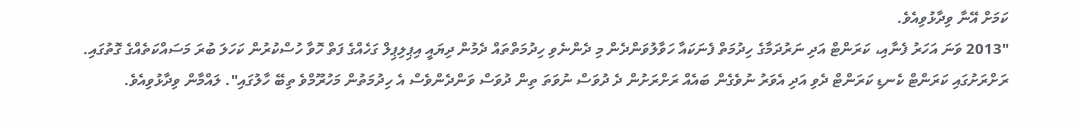ކަމަށް އޭނާ ވިދާޅުވިއެވެ.
"2013 ވަނަ އަހަރު ފެނާއި، ކަރަންޓް އަދި ނަރުދަމާގެ ހިދުމަތް ފެނަކައާ ހަވާލުވަންދެން މި ދެންނެވި ހިދުމަތްތައް ދެމުން ދިޔައީ އިޕިލިޕިލް ގަހެއްގެ ފަތް ހޮވާ ހުސްކުރުން ކަހަލަ ބުރަ މަސައްކަތެއްގެ ގޮތުގައި. ރަށްރަށުގައި ކަރަންޓް ކެނޑި ކަރަންޓް ދެވި އަދި އެވަރު ނުވެގެން ބައެއް ރަށްރަށުން ދެ ދުވަސް ނުވަތަ ތިން ދުވަސް ވަންދެންވެސް އެ ހިދުމަތުން މަހުރޫމްވެ ތިބޭ ހާލުގައި". ލައްމާން ވިދާޅުވިއެވެ.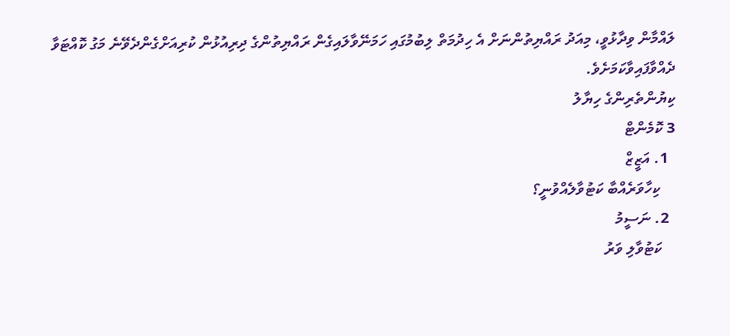ލައްމާން ވިދާޅުވީ، މިއަދު ރައްޔިތުންނަށް އެ ހިދުމަތް ލިބުމުގައި ހަމަނޭވާލައިގެން ރައްޔިތުންގެ ދިރިއުޅުން ކުރިއަށްގެންދެވޭނެ މަގު ކޮއްޓަވާ ދެއްވާފައިވާކަމަށެވެ.
ކިޔުންތެރިންގެ ހިޔާލު
3 ކޮމެންޓް
  1. އަޒީޒް
    ކިހާވަރެއްބާ ކަޓުވާލެއްވުނީ؟
  2. ނަސީމު
    ކަޓުވާލި ވަރު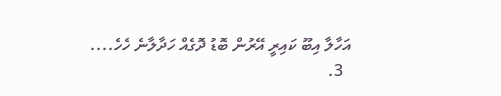އަހާލާ އިބޫ ކައިރީ އޭރުން ބޮޑު ދޮގެއް ހަދާލާނެ ހެހެ....
  3.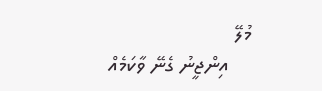މުލޭ
    އިންޖީނު ގެނޭ ވާކަމެއް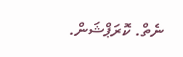ނެތް. ކޮރަޕްޝަން.